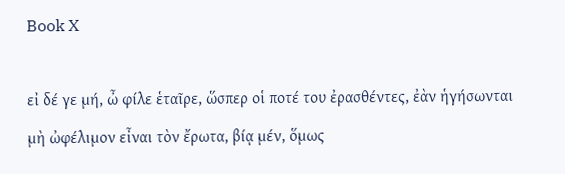Book X

εἰ δέ γε μή, ὦ φίλε ἑταῖρε, ὥσπερ οἱ ποτέ του ἐρασθέντες, ἐὰν ἡγήσωνται μὴ ὠφέλιμον εἶναι τὸν ἔρωτα, βίᾳ μέν, ὅμως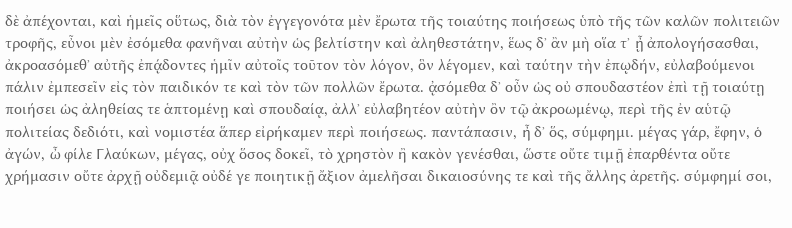δὲ ἀπέχονται, καὶ ἡμεῖς οὕτως, διὰ τὸν ἐγγεγονότα μὲν ἔρωτα τῆς τοιαύτης ποιήσεως ὑπὸ τῆς τῶν καλῶν πολιτειῶν τροφῆς, εὖνοι μὲν ἐσόμεθα φανῆναι αὐτὴν ὡς βελτίστην καὶ ἀληθεστάτην, ἕως δʼ ἂν μὴ οἵα τʼ ᾖ ἀπολογήσασθαι, ἀκροασόμεθʼ αὐτῆς ἐπᾴδοντες ἡμῖν αὐτοῖς τοῦτον τὸν λόγον, ὃν λέγομεν, καὶ ταύτην τὴν ἐπῳδήν, εὐλαβούμενοι πάλιν ἐμπεσεῖν εἰς τὸν παιδικόν τε καὶ τὸν τῶν πολλῶν ἔρωτα. ᾀσόμεθα δʼ οὖν ὡς οὐ σπουδαστέον ἐπὶ τῇ τοιαύτῃ ποιήσει ὡς ἀληθείας τε ἁπτομένῃ καὶ σπουδαίᾳ, ἀλλʼ εὐλαβητέον αὐτὴν ὂν τῷ ἀκροωμένῳ, περὶ τῆς ἐν αὑτῷ πολιτείας δεδιότι, καὶ νομιστέα ἅπερ εἰρήκαμεν περὶ ποιήσεως. παντάπασιν, ἦ δʼ ὅς, σύμφημι. μέγας γάρ, ἔφην, ὁ ἀγών, ὦ φίλε Γλαύκων, μέγας, οὐχ ὅσος δοκεῖ, τὸ χρηστὸν ἢ κακὸν γενέσθαι, ὥστε οὔτε τιμῇ ἐπαρθέντα οὔτε χρήμασιν οὔτε ἀρχῇ οὐδεμιᾷ οὐδέ γε ποιητικῇ ἄξιον ἀμελῆσαι δικαιοσύνης τε καὶ τῆς ἄλλης ἀρετῆς. σύμφημί σοι,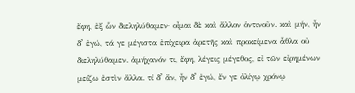ἔφη, ἐξ ὧν διεληλύθαμεν· οἶμαι δὲ καὶ ἄλλον ὁντινοῦν. καὶ μήν, ἦν δʼ ἐγώ, τά γε μέγιστα ἐπίχειρα ἀρετῆς καὶ προκείμενα ἆθλα οὐ διεληλύθαμεν. ἀμήχανόν τι, ἔφη, λέγεις μέγεθος, εἰ τῶν εἰρημένων μείζω ἐστὶν ἄλλα. τί δʼ ἄν, ἦν δʼ ἐγώ, ἔν γε ὀλίγῳ χρόνῳ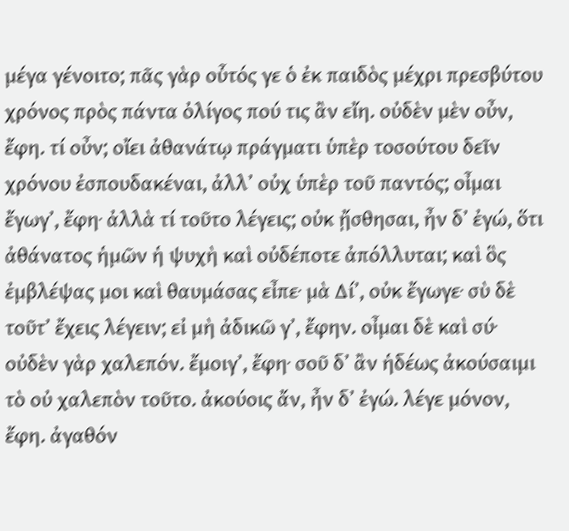μέγα γένοιτο; πᾶς γὰρ οὗτός γε ὁ ἐκ παιδὸς μέχρι πρεσβύτου χρόνος πρὸς πάντα ὀλίγος πού τις ἂν εἴη. οὐδὲν μὲν οὖν, ἔφη. τί οὖν; οἴει ἀθανάτῳ πράγματι ὑπὲρ τοσούτου δεῖν χρόνου ἐσπουδακέναι, ἀλλʼ οὐχ ὑπὲρ τοῦ παντός; οἶμαι ἔγωγʼ, ἔφη· ἀλλὰ τί τοῦτο λέγεις; οὐκ ᾔσθησαι, ἦν δʼ ἐγώ, ὅτι ἀθάνατος ἡμῶν ἡ ψυχὴ καὶ οὐδέποτε ἀπόλλυται; καὶ ὃς ἐμβλέψας μοι καὶ θαυμάσας εἶπε· μὰ Δίʼ, οὐκ ἔγωγε· σὺ δὲ τοῦτʼ ἔχεις λέγειν; εἰ μὴ ἀδικῶ γʼ, ἔφην. οἶμαι δὲ καὶ σύ· οὐδὲν γὰρ χαλεπόν. ἔμοιγʼ, ἔφη· σοῦ δʼ ἂν ἡδέως ἀκούσαιμι τὸ οὐ χαλεπὸν τοῦτο. ἀκούοις ἄν, ἦν δʼ ἐγώ. λέγε μόνον, ἔφη. ἀγαθόν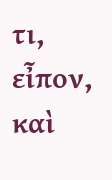τι, εἶπον, καὶ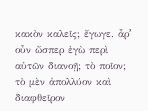κακὸν καλεῖς; ἔγωγε. ἆρʼ οὖν ὥσπερ ἐγὼ περὶ αὐτῶν διανοῇ; τὸ ποῖον; τὸ μὲν ἀπολλύον καὶ διαφθεῖρον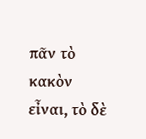πᾶν τὸ κακὸν εἶναι, τὸ δὲ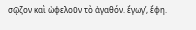σῷζον καὶ ὠφελοῦν τὸ ἀγαθόν. ἔγωγʼ, ἔφη.